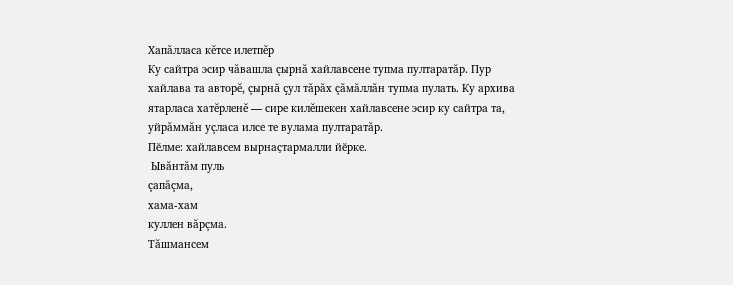Хапăлласа кĕтсе илетпĕр
Ку сайтра эсир чăвашла çырнă хайлавсене тупма пултаратăр. Пур
хайлава та авторĕ, çырнă çул тăрăх çăмăллăн тупма пулать. Ку архива
ятарласа хатĕрленĕ — сире килĕшекен хайлавсене эсир ку сайтра та,
уйрăммăн уçласа илсе те вулама пултаратăр.
Пӗлме: хайлавсем вырнаҫтармалли йӗрке.
 Ывăнтăм пуль
çапăçма,
хама-хам
куллен вăрçма.
Тăшмансем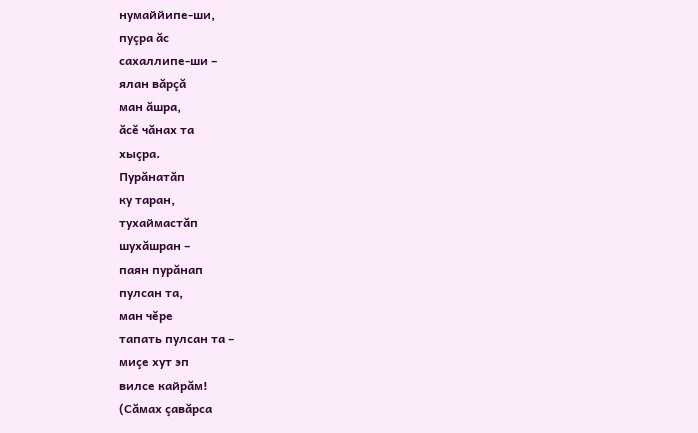нумаййипе-ши,
пуçра ăс
сахаллипе-ши –
ялан вăрçă
ман ăшра,
ăсĕ чăнах та
хыçра.
Пурăнатăп
ку таран,
тухаймастăп
шухăшран –
паян пурăнап
пулсан та,
ман чĕре
тапать пулсан та –
миçе хут эп
вилсе кайрăм!
(Сăмах çавăрса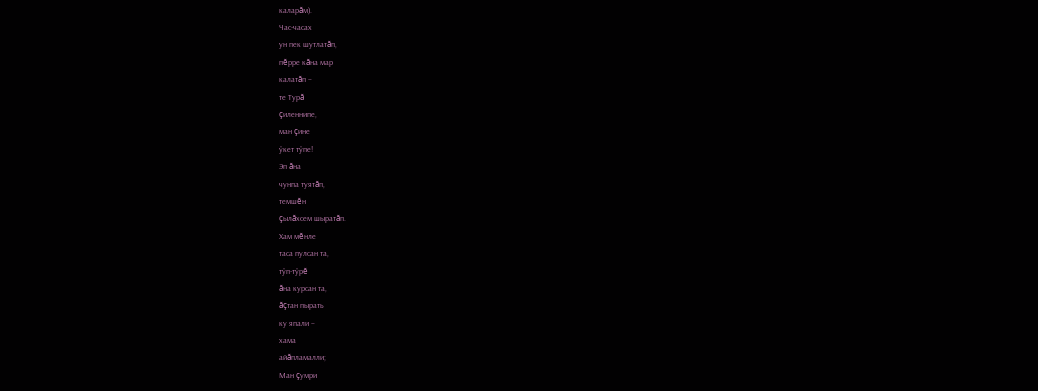каларăм).
Час-часах
ун пек шутлатăп,
пĕрре кăна мар
калатăп –
те Турă
çиленнипе,
ман çине
ӳкет тӳпе!
Эп ăна
чунпа туятăп,
темшĕн
çылăхсем шыратăп.
Хам мĕнле
таса пулсан та,
тӳп-тӳрĕ
ăна курсан та,
ăçтан пырать
ку япали –
хама
айăпламалли;
Ман çумри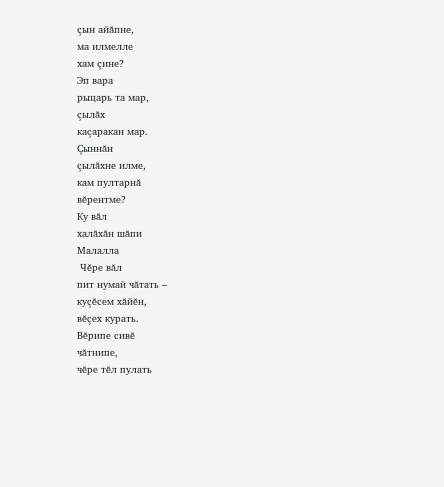çын айăпне,
ма илмелле
хам çине?
Эп вара
рыцарь та мар,
çылăх
каçаракан мар.
Çыннăн
çылăхне илме,
кам пултарнă
вĕрентме?
Ку вăл
халăхăн шăпи
Малалла
 Чĕре вăл
пит нумай чăтать –
куçĕсем хăйĕн,
вĕçех курать.
Вĕрипе сивĕ
чăтнипе,
чĕре тĕл пулать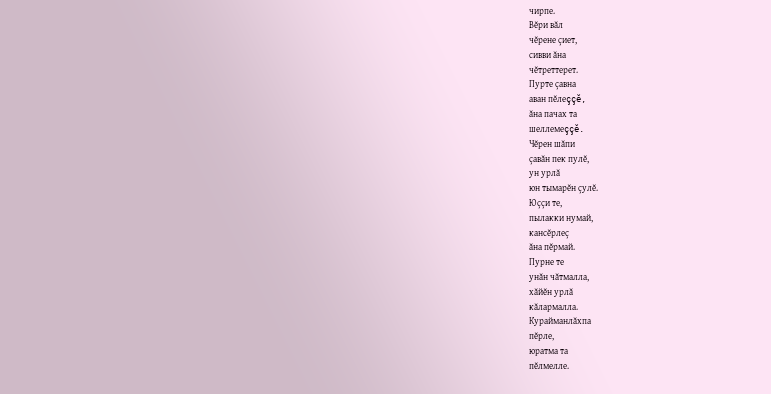чирпе.
Вĕри вăл
чĕрене çиет,
сивви ăна
чĕтреттерет.
Пурте çавна
аван пĕлеççĕ,
ăна пачах та
шеллемеççĕ.
Чĕрен шăпи
çавăн пек пулĕ,
ун урлă
юн тымарĕн çулĕ.
Юççи те,
пылакки нумай,
кансĕрлеç
ăна пĕрмай.
Пурне те
унăн чăтмалла,
хăйĕн урлă
кăлармалла.
Курайманлăхпа
пĕрле,
юратма та
пĕлмелле.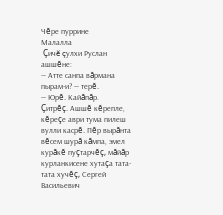Чĕре пуррине
Малалла
 Çичĕ çулхи Руслан ашшĕне:
— Атте санпа вăрмана пырам-и? — терĕ.
— Юрĕ. Кайăпăр.
Çитрĕç. Ашшĕ кĕрепле, кĕреçе аври тума пилеш вулли касрĕ. Пĕр вырăнта вĕсем шурă кăмпа, эмел курăкĕ пуçтарчĕç, мăйăр курланкисене хутаçа тата-тата хучĕç, Сергей Васильевич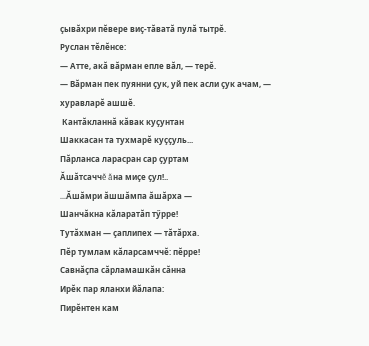çывăхри пĕвере виç-тăватă пулă тытрĕ.
Руслан тĕлĕнсе:
— Атте, акă вăрман епле вăл, — терĕ.
— Вăрман пек пуянни çук, уй пек асли çук ачам, — хуравларĕ ашшĕ.
 Кантăкланнă кăвак куçунтан
Шаккасан та тухмарĕ куççуль...
Пăрланса ларасран сар çуртам
Ăшăтсаччĕ ăна миçе çул!..
...Ăшăмри ăшшăмпа ăшăрха —
Шанчăкна кăларатăп тӳрре!
Тутăхман — çаплипех — тăтăрха.
Пĕр тумлам кăларсамччĕ: пĕрре!
Савнăçпа сăрламашкăн сăнна
Ирĕк пар яланхи йăлапа:
Пирĕнтен кам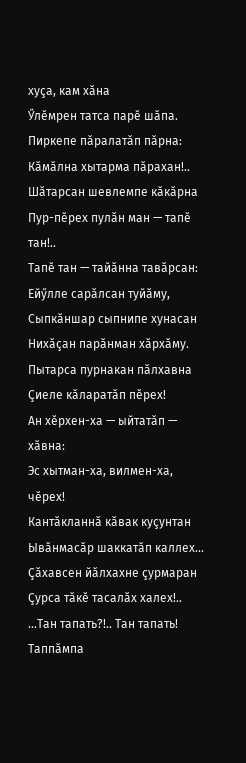хуçа, кам хăна
Ӳлĕмрен татса парĕ шăпа.
Пиркепе пăралатăп пăрна:
Кăмăлна хытарма пăрахан!..
Шăтарсан шевлемпе кăкăрна
Пур-пĕрех пулăн ман — тапĕ тан!..
Тапĕ тан — тайăнна тавăрсан:
Ейӳлле сарăлсан туйăму,
Сыпкăншар сыпнипе хунасан
Нихăçан парăнман хăрхăму.
Пытарса пурнакан пăлхавна
Çиеле кăларатăп пĕрех!
Ан хĕрхен-ха — ыйтатăп — хăвна:
Эс хытман-ха, вилмен-ха, чĕрех!
Кантăкланнă кăвак куçунтан
Ывăнмасăр шаккатăп каллех...
Çăхавсен йăлхахне çурмаран
Çурса тăкĕ тасалăх халех!..
...Тан тапать?!.. Тан тапать! Таппăмпа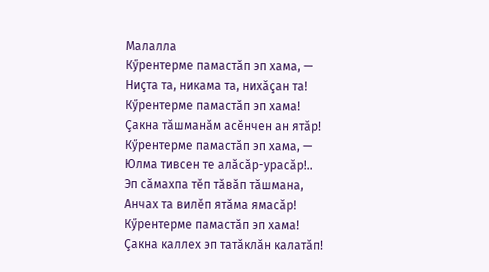Малалла
Кӳрентерме памастăп эп хама, —
Ниçта та, никама та, нихăçан та!
Кӳрентерме памастăп эп хама!
Çакна тăшманăм асĕнчен ан ятăр!
Кӳрентерме памастăп эп хама, —
Юлма тивсен те алăсăр-урасăр!..
Эп сăмахпа тĕп тăвăп тăшмана,
Анчах та вилĕп ятăма ямасăр!
Кӳрентерме памастăп эп хама!
Çакна каллех эп татăклăн калатăп!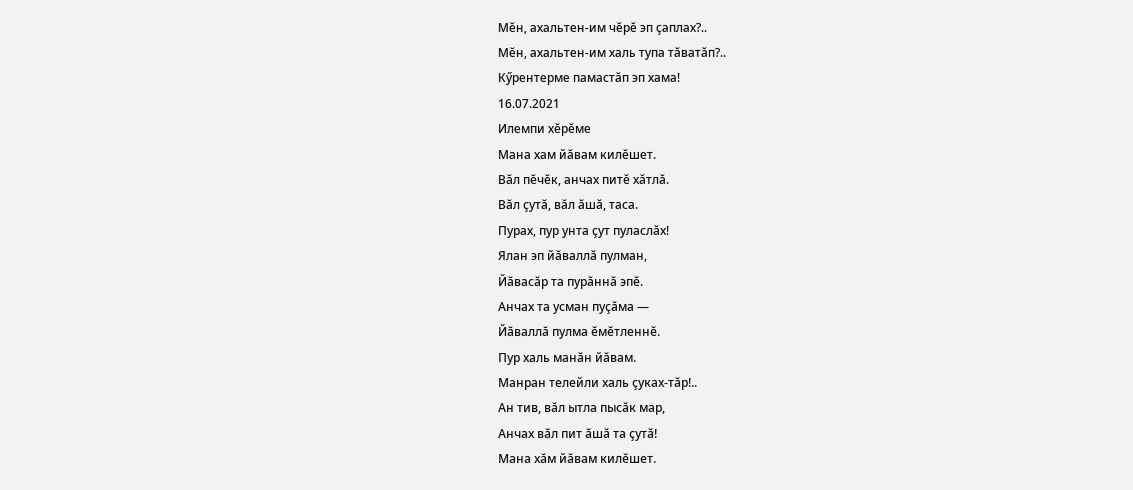Мĕн, ахальтен-им чĕрĕ эп çаплах?..
Мĕн, ахальтен-им халь тупа тăватăп?..
Кӳрентерме памастăп эп хама!
16.07.2021
Илемпи хĕрĕме
Мана хам йăвам килĕшет.
Вăл пĕчĕк, анчах питĕ хăтлă.
Вăл çутă, вăл ăшă, таса.
Пурах, пур унта çут пуласлăх!
Ялан эп йăваллă пулман,
Йăвасăр та пурăннă эпĕ.
Анчах та усман пуçăма —
Йăваллă пулма ĕмĕтленнĕ.
Пур халь манăн йăвам.
Манран телейли халь çуках-тăр!..
Ан тив, вăл ытла пысăк мар,
Анчах вăл пит ăшă та çутă!
Мана хăм йăвам килĕшет.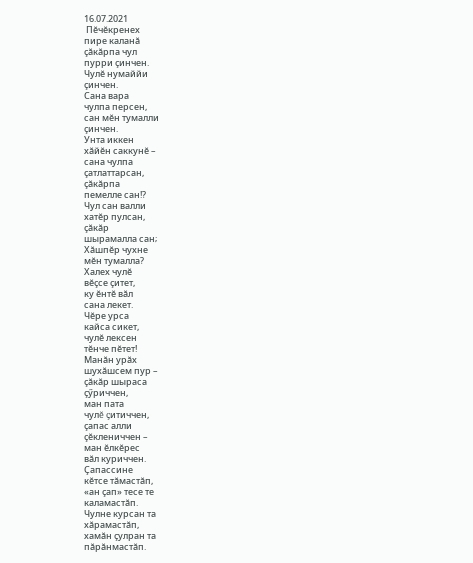16.07.2021
 Пĕчĕкренех
пире каланă
çăкăрпа чул
пурри çинчен.
Чулĕ нумаййи
çинчен.
Сана вара
чулпа персен,
сан мĕн тумалли
çинчен.
Унта иккен
хăйĕн саккунĕ –
сана чулпа
çатлаттарсан,
çăкăрпа
пемелле сан!?
Чул сан валли
хатĕр пулсан,
çăкăр
шырамалла сан;
Хăшпĕр чухне
мĕн тумалла?
Халех чулĕ
вĕçсе çитет,
ку ĕнтĕ вăл
сана лекет.
Чĕре урса
кайса сикет,
чулĕ лексен
тĕнче пĕтет!
Манăн урăх
шухăшсем пур –
çăкăр шыраса
çӳриччен,
ман пата
чулĕ çитиччен,
çапас алли
çĕклениччен –
ман ĕлкĕрес
вăл куриччен.
Çапассине
кĕтсе тăмастăп,
«ан çап» тесе те
каламастăп.
Чулне курсан та
хăрамастăп,
хамăн çулран та
пăрăнмастăп.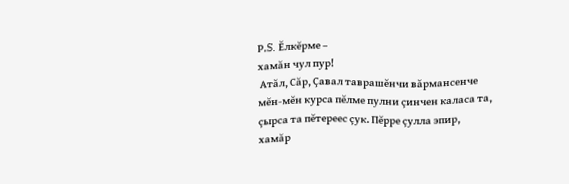Р.S. Ĕлкĕрме –
хамăн чул пур!
 Атăл, Сăр, Çавал таврашĕнчи вăрмансенче мĕн-мĕн курса пĕлме пулни çинчен каласа та, çырса та пĕтереес çук. Пĕрре çулла эпир, хамăр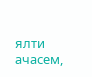ялти ачасем,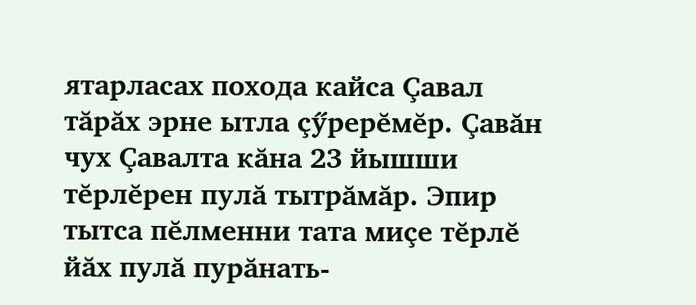ятарласах похода кайса Çавал тăрăх эрне ытла çӳрерĕмĕр. Çавăн чух Çавалта кăна 23 йышши тĕрлĕрен пулă тытрăмăр. Эпир тытса пĕлменни тата миçе тĕрлĕ йăх пулă пурăнать-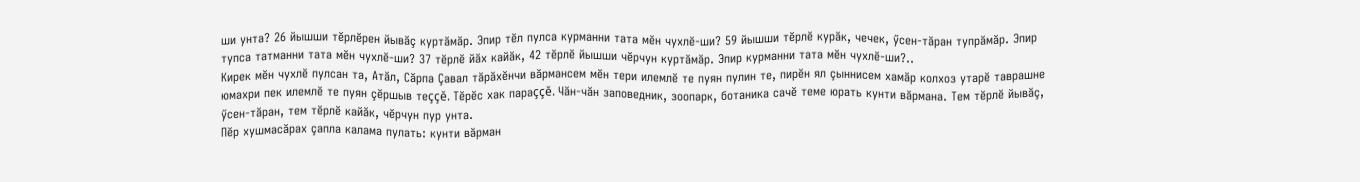ши унта? 26 йышши тĕрлĕрен йывăç куртăмăр. Эпир тĕл пулса курманни тата мĕн чухлĕ-ши? 59 йышши тĕрлĕ курăк, чечек, ӳсен-тăран тупрăмăр. Эпир тупса татманни тата мĕн чухлĕ-ши? 37 тĕрлĕ йăх кайăк, 42 тĕрлĕ йышши чĕрчун куртăмăр. Эпир курманни тата мĕн чухлĕ-ши?..
Кирек мĕн чухлĕ пулсан та, Атăл, Сăрпа Çавал тăрăхĕнчи вăрмансем мĕн тери илемлĕ те пуян пулин те, пирĕн ял çыннисем хамăр колхоз утарĕ таврашне юмахри пек илемлĕ те пуян çĕршыв теççĕ. Тĕрĕс хак параççĕ. Чăн-чăн заповедник, зоопарк, ботаника сачĕ теме юрать кунти вăрмана. Тем тĕрлĕ йывăç, ӳсен-тăран, тем тĕрлĕ кайăк, чĕрчун пур унта.
Пĕр хушмасăрах çапла калама пулать: кунти вăрман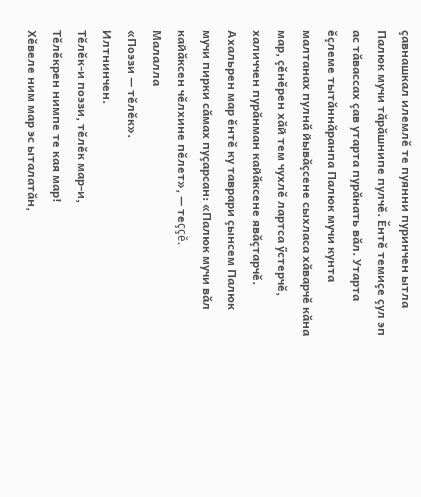çавнашкал илемлĕ те пуянни пуринчен ытла Палюк мучи тăрăшнипе пулчĕ. Ĕнтĕ темиçе çул эп ас тăвассах çав утарта пурăнать вăл. Утарта ĕçлеме тытăннăранпа Палюк мучи кунта малтанах пулнă йывăçсене сыхласа хăварчĕ кăна мар, çĕнĕрен хăй тем чухлĕ лартса ӳстерчĕ, халиччен пурăнман кайăксене явăçтарчĕ. Ахальрен мар ĕнтĕ ку таврари çынсем Палюк мучи пирки сăмах пуçарсан: «Палюк мучи вăл кайăксен чĕлхине пĕлет», — теççĕ.
Малалла
«Поэзи — тĕлĕк».
Илтнинчен.
Тĕлĕк-и поэзи, тĕлĕк мар-и,
Тĕлĕкрен нимпе те кая мар!
Хĕвеле ним мар эс ыталатăн,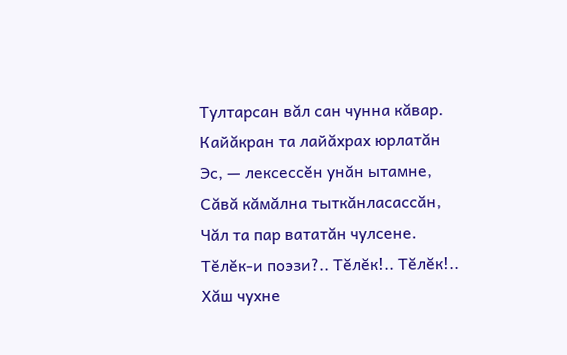Тултарсан вăл сан чунна кăвар.
Кайăкран та лайăхрах юрлатăн
Эс, — лексессĕн унăн ытамне,
Сăвă кăмăлна тыткăнласассăн,
Чăл та пар вататăн чулсене.
Тĕлĕк-и поэзи?.. Тĕлĕк!.. Тĕлĕк!..
Хăш чухне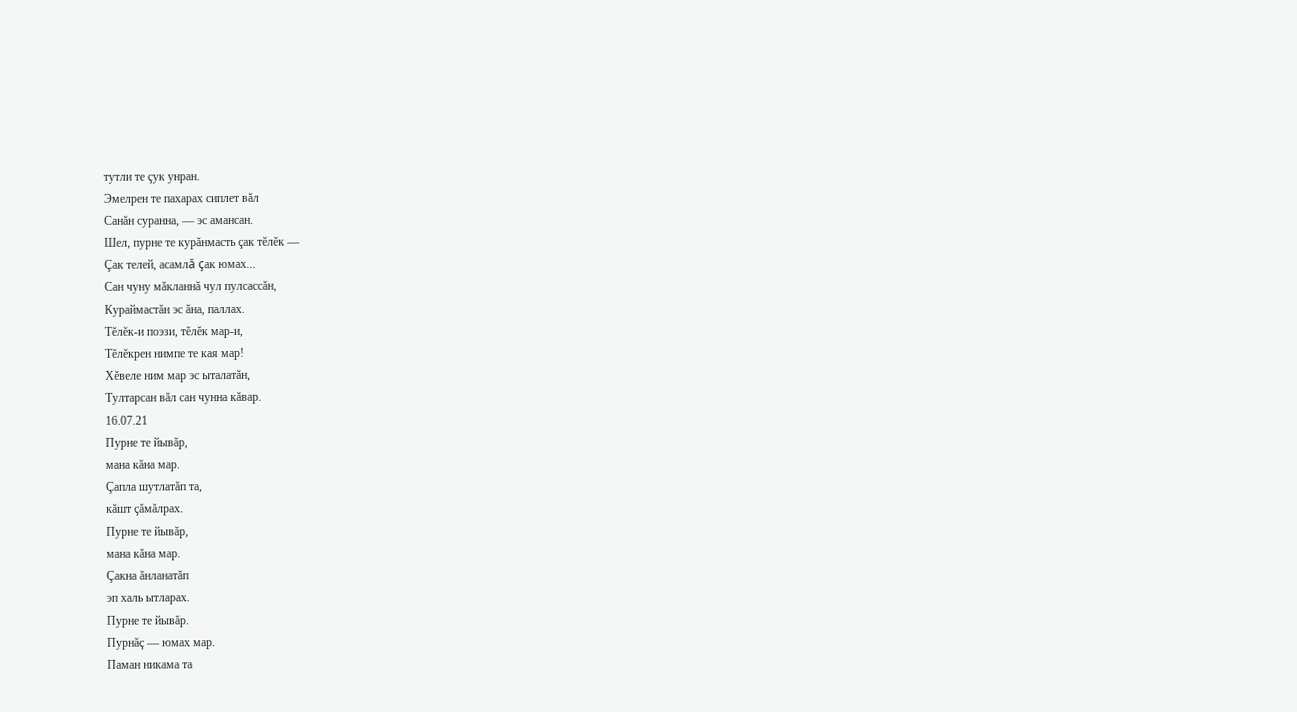тутли те çук унран.
Эмелрен те пахарах сиплет вăл
Санăн суранна, — эс амансан.
Шел, пурне те курăнмасть çак тĕлĕк —
Çак телей, асамлă çак юмах...
Сан чуну мăкланнă чул пулсассăн,
Кураймастăн эс ăна, паллах.
Тĕлĕк-и поэзи, тĕлĕк мар-и,
Тĕлĕкрен нимпе те кая мар!
Хĕвеле ним мар эс ыталатăн,
Тултарсан вăл сан чунна кăвар.
16.07.21
Пурне те йывăр,
мана кăна мар.
Çапла шутлатăп та,
кăшт çăмăлрах.
Пурне те йывăр,
мана кăна мар.
Çакна ăнланатăп
эп халь ытларах.
Пурне те йывăр.
Пурнăç — юмах мар.
Паман никама та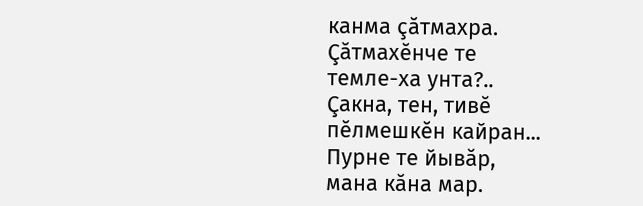канма çăтмахра.
Çăтмахĕнче те
темле-ха унта?..
Çакна, тен, тивĕ
пĕлмешкĕн кайран...
Пурне те йывăр,
мана кăна мар.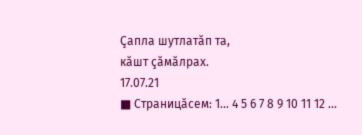Çапла шутлатăп та,
кăшт çăмăлрах.
17.07.21
■ Страницăсем: 1... 4 5 6 7 8 9 10 11 12 ...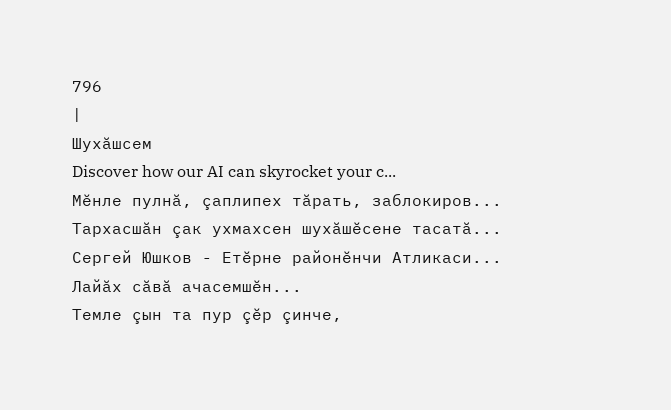796
|
Шухăшсем
Discover how our AI can skyrocket your c...
Мĕнле пулнă, çаплипех тăрать, заблокиров...
Тархасшăн çак ухмахсен шухăшĕсене тасатă...
Сергей Юшков - Етĕрне районĕнчи Атликаси...
Лайăх сăвă ачасемшĕн...
Темле çын та пур çĕр çинче,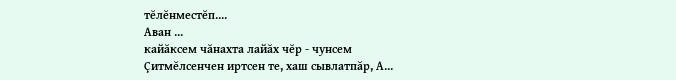тĕлĕнместĕп....
Аван ...
кайăксем чăнахта лайăх чĕр - чунсем
Çитмĕлсенчен иртсен те, хаш сывлатпăр, А...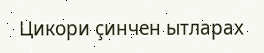Цикори çинчен ытларах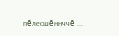пĕлесшĕннччĕ ...